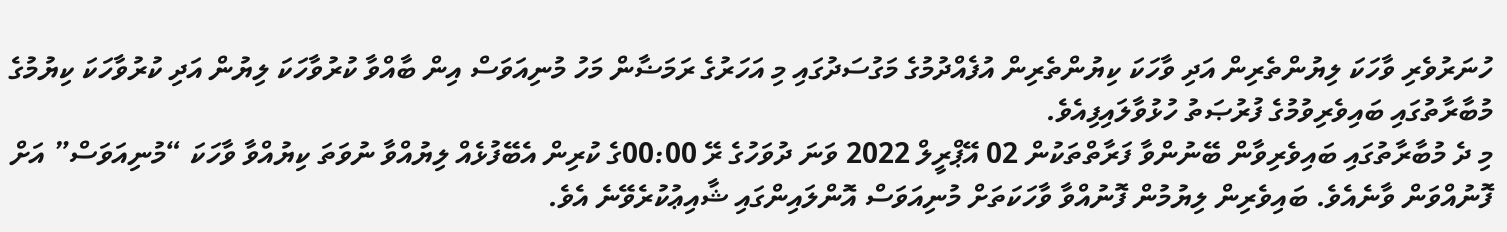ހުނަރުވެރި ވާހަކަ ލިޔުންތެރިން އަދި ވާހަކަ ކިޔުންތެރިން އުފެއްދުމުގެ މަގުސަދުގައި މި އަހަރުގެ ރަމަޟާން މަހު މުނިއަވަސް އިން ބާއްވާ ކުރުވާހަކަ ލިޔުން އަދި ކުރުވާހަކަ ކިޔުމުގެ މުބާރާތުގައި ބައިވެރިވުމުގެ ފުރުޞަތު ހުޅުވާލައިފިއެވެ.
މި ދެ މުބާރާތުގައި ބައިވެރިވާން ބޭނުންވާ ފަރާތްތަކުން 02 އޭޕްރީލް 2022 ވަނަ ދުވަހުގެ ރޭ 00:00ގެ ކުރިން އެބޭފުޅެއް ލިޔުއްވާ ނުވަތަ ކިޔުއްވާ ވާހަކަ “މުނިއަވަސް” އަށް ފޮނުއްވަން ވާނެއެވެ. ބައިވެރިން ލިޔުމުން ފޮނުއްވާ ވާހަކަތަށް މުނިއަވަސް އޮންލައިންގައި ޝާއިޢުކުރެވޭނެ އެވެ.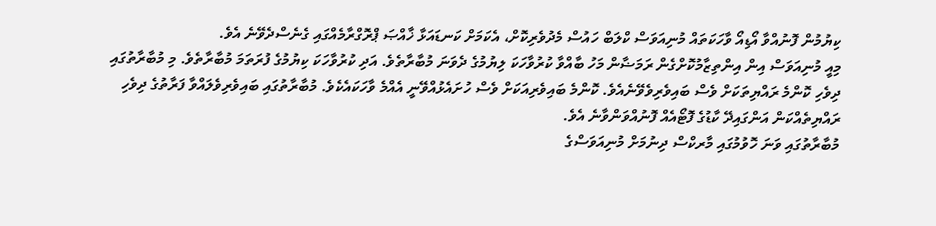ކިޔުމުން ފޮނުއްވާ އޯޑިއޯ ވާހަކަތައް މުނިއަވަސް ކްލަބް ހައުސް މެދުވެރިކޮށް، އެކަމަށް ކަނޑައަޅާ ޚާއްޞަ ޕްރޮގްރާމެއްގައި ގެނެސްދެވޭނެ އެވެ.
މިއީ މުނިއަވަސް އިން އިންތިޒާމުކޮށްގެން ރަމަޟާން މަހު ބާއްވާ ކުރުވާހަކަ ލިޔުމުގެ ދެވަނަ މުބާރާތެވެ. އަދި ކުރުވާހަކަ ކިޔުމުގެ ފުރަތަމަ މުބާރާތެވެ. މި މުބާރާތުގައި ދިވެހި ކޮންމެ ރައްޔިތަކަށް ވެސް ބައިވެރިވެވޭނެއެވެ. ކޮންމެ ބައިވެރިއަކަށް ވެސް ހުށައެޅުއްވޭނީ އެއްމެ ވާހަކައެކެވެ. މުބާރާތުގައި ބައިވެރިވެލައްވާ ފަރާތުގެ ދިވެހި ރައްޔިތެއްކަން އަންގައިދޭ ކާޑުގެ ފޮޓޯއެއް ފޮނުއްވަންވާނެ އެވެ.
މުބާރާތުގައި ވަނަ ހޮވުމުގައި މާރކްސް ދިނުމަށް މުނިއަވަސްގެ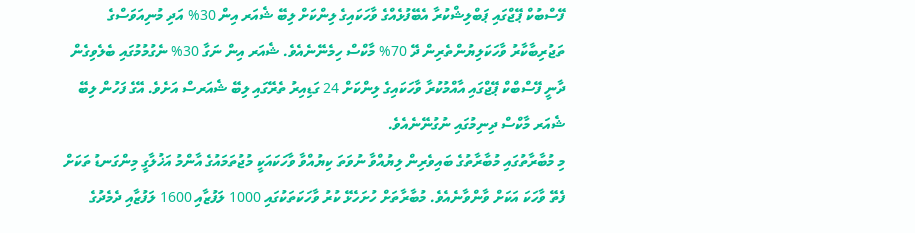ފޭސްބުކް ޕޭޖްގައި ޕަބްލިޝްކުރާ އެބޭފުޅެއްގެ ވާހަކައިގެ ލިންކަށް ލިބޭ ޝެއަރ އިން 30% އަދި މުނިއަވަސްގެ ތަޖުރިބާކާރު ވާހަކަލިޔުންތެރިން ދޭ 70% މާކްސް ހިމެނޭނެއެވެ. ޝެއަރ އިން ނަގާ 30% ނެގުމުމުގައި ބެލެވިގެން ދާނީ ފޭސްބްކް ޕޭޖްގައި އާއްމުކުރާ ވާހަކައިގެ ލިންކަށް 24 ގަޑިއިރު ތެރޭގައި ލިބޭ ޝެއަރސް އަށެވެ. އޭގެ ފަހުން ލިބޭ ޝެއަރ މާކްސް ދިނިމުގައި ނުގުނޭނެއެވެ.
މި މުބާރާތުގައި މުބާރާތުގެ ބައިވެރިން ލިޔުއްވާ ނުވަތަ ކިޔުއްވާ ވާހަކައަކީ މުޖުތަމައުގެ އާންމު އަޚުލާގީ މިންގަނޑު ތަކަށް ފެތޭ ވާހަކަ އަކަށް ވާންވާނެއެވެ. މުބާރާތަށް ހުށަހެޅޭ ކުރު ވާހަކަތަކުގައި 1000 ލަފުޒާއި 1600 ލަފުޒާއި ދެމެދުގެ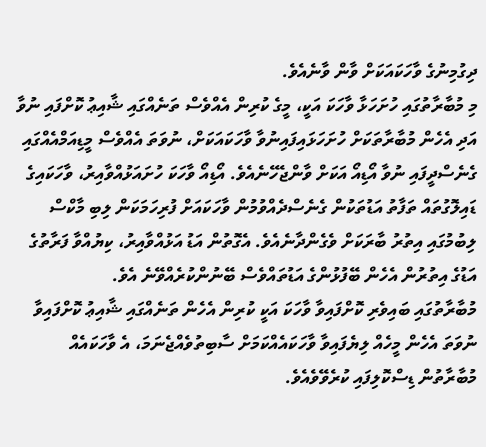ދިގުމިނުގެ ވާހަކައަކަށް ވާން ވާނެއެވެ.
މި މުބާރާތުގައި ހުށަހަޅާ ވާހަކަ އަކީ، މީގެ ކުރިން އެއްވެސް ތަނެއްގައި ޝާއިޢު ކޮށްފައި ނުވާ އަދި އެހެން މުބާރާތަކަށް ހުށަހަޅައިފައިނުވާ ވާހަކައަކަށް، ނުވަތަ އެއްވެސް މީޑިއަމްއެއްގައި ގެނެސްދީފައި ނުވާ އޯޑިއޯ އަކަށް ވާންޖެހޭނެއެވެ. އޯޑިއޯ ވާހަކަ ހުށައަޅުއްވާއިރު، ވާހަކައިގެ ޑައިލޮގުތައް ތަފާތު އަޑުތަކުން ގެނެސްދެއްވުމުން ވާހަކައަށް ފުރިހަމަކަން ލިބި މާކްސް ލިބުމުގައި އިތުރު ބާރަކަށް ވެގެންދާނެއެވެ. އެގޮތުން އަޑު އަޅުއްވާއިރު، ކިޔުއްވާ ފަރާތުގެ އަޑުގެ އިތުރުން އެހެން ބޭފުޅުންގެ އަޑުތައްވެސް ބޭނުންކުރެއްވޭނެ އެވެ.
މުބާރާތުގައި ބައިވެރި ކޮށްފައިވާ ވާހަކަ އަކީ ކުރިން އެހެން ތަނެއްގައި ޝާއިޢު ކޮށްފައިވާ ނުވަތަ އެހެން މީހެއް ލިޔެފައިވާ ވާހަކައެއްކަމަށް ސާބިތުވެއްޖެނަމަ، އެ ވާހަކައެއް މުބާރާތުން ޑިސްކޮލިފައި ކުރެވޭވެއެވެ.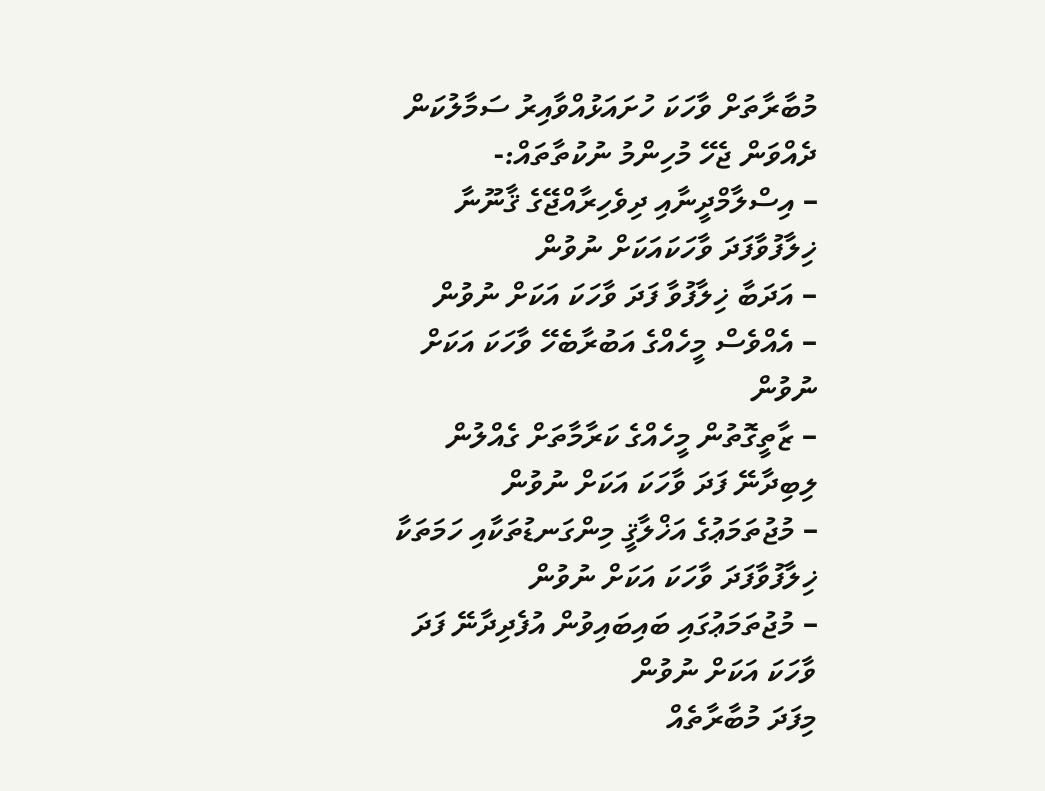މުބާރާތަށް ވާހަކަ ހުށައަޅުއްވާއިރު ސަމާލުކަން ދެއްވަން ޖެހޭ މުހިންމު ނުކުތާތައް:-
– އިސްލާމްދީނާއި ދިވެހިރާއްޖޭގެ ޤާނޫނާ ޚިލާފުވާފަދަ ވާހަކައަކަށް ނުވުން
– އަދަބާ ޚިލާފުވާ ފަދަ ވާހަކަ އަކަށް ނުވުން
– އެއްވެސް މީހެއްގެ އަބުރާބެހޭ ވާހަކަ އަކަށް ނުވުން
– ޒާތީގޮތުން މީހެއްގެ ކަރާމާތަށް ގެއްލުން ލިބިދާނޭ ފަދަ ވާހަކަ އަކަށް ނުވުން
– މުޖުތަމަޢުގެ އަޚްލާޤީ މިންގަނޑުތަކާއި ހަމަތަކާ ޚިލާފުވާފަދަ ވާހަކަ އަކަށް ނުވުން
– މުޖުތަމަޢުގައި ބައިބައިވުން އުފެދިދާނޭ ފަދަ ވާހަކަ އަކަށް ނުވުން
މިފަދަ މުބާރާތެއް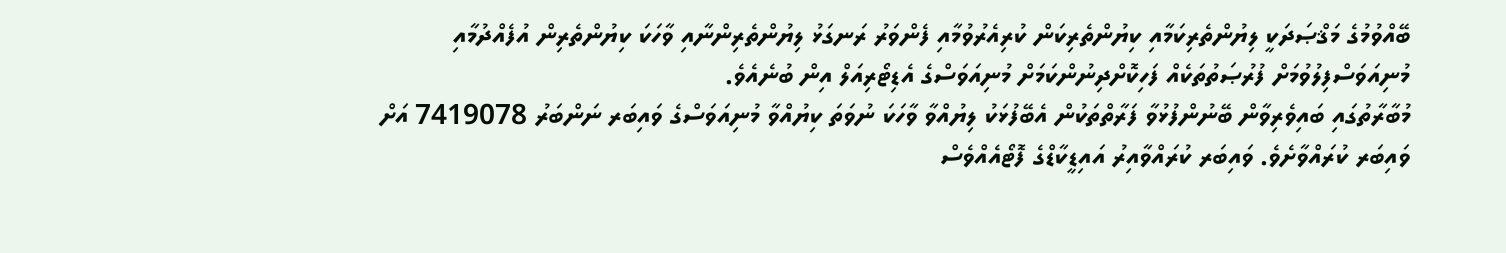ބޭއްވުމުގެ މަޤްޞަދަކީ ލިޔުންތެރިކަމާއި ކިޔުންތެރިކަން ކުރިއެރުވުމާއި ފެންވަރު ރަނގަޅު ލިޔުންތެރިންނާއި ވާހަކަ ކިޔުންތެރިން އުފެއްދުމާއި މުނިއަވަސްފިލުވުމަށް ފުރުޞަތުތަކެއް ފަހިކޮށްދިނުންކަމަށް މުނިއަވަސްގެ އެޑިޓޯރިއަލް އިން ބުނެއެވެ.
މުބާރާތުގައި ބައިވެރިވާން ބޭނުންފުޅުވާ ފަރާތްތަކުން އެބޭފުޅަކު ލިޔުއްވާ ވާހަކަ ނުވަތަ ކިޔުއްވާ މުނިއަވަސްގެ ވައިބަރ ނަންބަރު 7419078 އަށް ވައިބަރ ކުރައްވާށެވެ. ވައިބަރ ކުރައްވާއިރު އައިޑީކާޑްގެ ފޮޓޯއެއްވެސް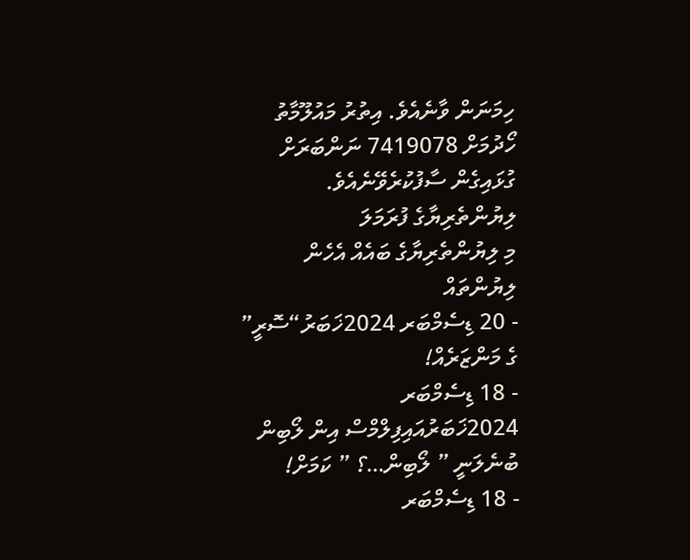ހިމަނަން ވާނެއެވެ. އިތުރު މައުލޫމާތު ހޯދުމަށް 7419078 ނަންބަރަށް ގުޅައިގެން ސާފުކުރެވޭނެއެވެ.
ލިޔުންތެރިޔާގެ ފުރަމަލަ
މި ލިޔުންތެރިޔާގެ ބައެއް އެހެން ލިޔުންތައް
- 20 ޑިސެމްބަރ 2024ޚަބަރު“ސޮރީ” ގެ މަންޒަރެއް!
- 18 ޑިސެމްބަރ 2024ޚަބަރުއައިފިލްމްސް އިން ލޯބިން ބުނެލަނީ ” ލޯބިން…؟ ” ކަމަށް!
- 18 ޑިސެމްބަރ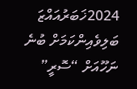2024ޚަބަރުއައްޒަ ބަލިވެއިންކަމަށް ބުނެ ނަހޫއަށް “ސޮރީ”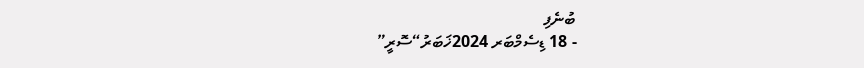ބުނެފި
- 18 ޑިސެމްބަރ 2024ޚަބަރު“ސޮރީ”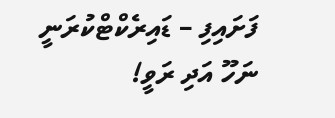ފަށައިފި – ޑައިރެކްޓްކުރަނީ ނަހޫ އަދި ރަވީ!